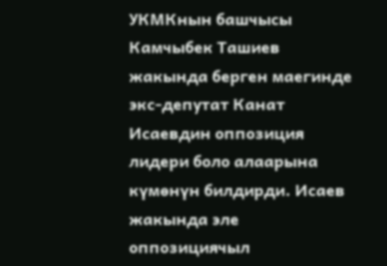УКМКнын башчысы Камчыбек Ташиев жакында берген маегинде экс-депутат Канат Исаевдин оппозиция лидери боло алаарына күмөнүн билдирди. Исаев жакында эле оппозициячыл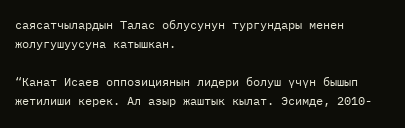саясатчылардын Талас облусунун тургундары менен жолугушуусуна катышкан.

“Канат Исаев оппозициянын лидери болуш үчүн бышып жетилиши керек. Ал азыр жаштык кылат. Эсимде, 2010-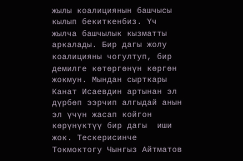жылы коалициянын башчысы кылып бекиткенбиз. Үч жылча башчылык кызматты аркалады. Бир дагы жолу коалицияны чогултуп, бир демилге көтөргөнүн көргөн жокмун. Мындан сырткары Канат Исаевдин артынан эл дүрбөп ээрчип алгыдай анын эл үчүн жасап койгон көрүнүктүү бир дагы  иши жок. Тескерисинче Токмоктогу Чынгыз Айтматов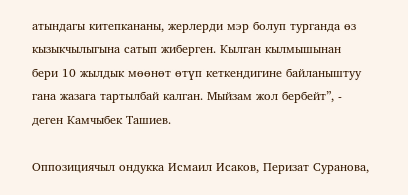атындагы китепкананы, жерлерди мэр болуп турганда өз кызыкчылыгына сатып жиберген. Кылган кылмышынан бери 10 жылдык мөөнөт өтүп кеткендигине байланыштуу гана жазага тартылбай калган. Мыйзам жол бербейт”, - деген Камчыбек Ташиев.

Оппозициячыл ондукка Исмаил Исаков, Перизат Суранова,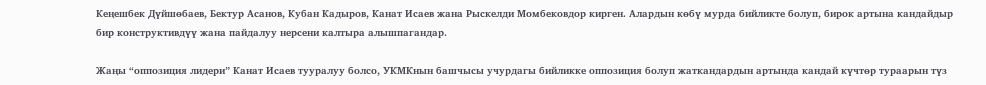Кеңешбек Дүйшөбаев, Бектур Асанов, Кубан Кадыров, Канат Исаев жана Рыскелди Момбековдор кирген. Алардын көбү мурда бийликте болуп, бирок артына кандайдыр бир конструктивдүү жана пайдалуу нерсени калтыра алышпагандар.

Жаңы “оппозиция лидери” Канат Исаев тууралуу болсо, УКМКнын башчысы учурдагы бийликке оппозиция болуп жаткандардын артында кандай күчтөр тураарын түз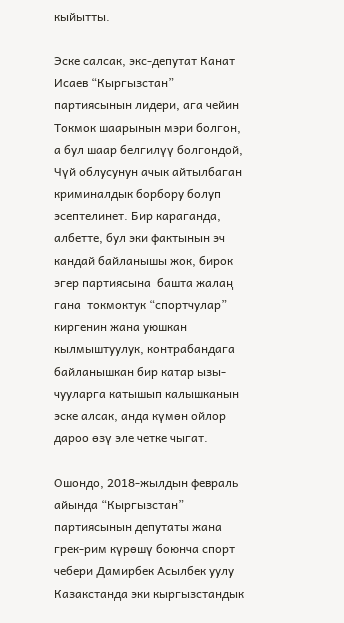кыйытты.

Эске салсак, экс-депутат Канат Исаев “Кыргызстан” партиясынын лидери, ага чейин Токмок шаарынын мэри болгон, а бул шаар белгилүү болгондой, Чүй облусунун ачык айтылбаган криминалдык борбору болуп эсептелинет. Бир караганда, албетте, бул эки фактынын эч кандай байланышы жок, бирок эгер партиясына  башта жалаң гана  токмоктук “спортчулар” киргенин жана уюшкан кылмыштуулук, контрабандага байланышкан бир катар ызы-чууларга катышып калышканын эске алсак, анда күмөн ойлор дароо өзү эле четке чыгат.

Ошондо, 2018-жылдын февраль айында “Кыргызстан” партиясынын депутаты жана грек-рим күрөшү боюнча спорт чебери Дамирбек Асылбек уулу Казакстанда эки кыргызстандык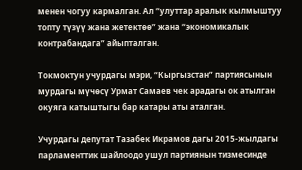менен чогуу кармалган. Ал “улуттар аралык кылмыштуу  топту түзүү жана жетектөө” жана “экономикалык контрабандага” айыпталган.

Токмоктун учурдагы мэри, “Кыргызстан” партиясынын мурдагы мүчөсү Урмат Самаев чек арадагы ок атылган окуяга катыштыгы бар катары аты аталган.

Учурдагы депутат Тазабек Икрамов дагы 2015-жылдагы парламенттик шайлоодо ушул партиянын тизмесинде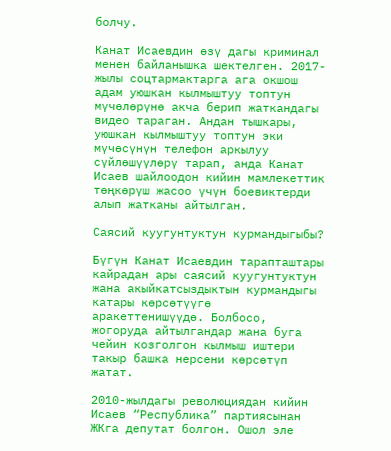болчу.

Канат Исаевдин өзү дагы криминал менен байланышка шектелген. 2017-жылы соцтармактарга ага окшош адам уюшкан кылмыштуу топтун мүчөлөрүнө акча берип жаткандагы видео тараган. Андан тышкары, уюшкан кылмыштуу топтун эки мүчөсүнүн телефон аркылуу сүйлөшүүлөрү тарап, анда Канат Исаев шайлоодон кийин мамлекеттик төңкөрүш жасоо үчүн боевиктерди алып жатканы айтылган.

Саясий куугунтуктун курмандыгыбы?

Бүгүн Канат Исаевдин тарапташтары кайрадан ары саясий куугунтуктун жана акыйкатсыздыктын курмандыгы катары көрсөтүүгө аракеттенишүүдө. Болбосо, жогоруда айтылгандар жана буга чейин козголгон кылмыш иштери такыр башка нерсени көрсөтүп жатат.

2010-жылдагы революциядан кийин Исаев “Республика” партиясынан ЖКга депутат болгон. Ошол эле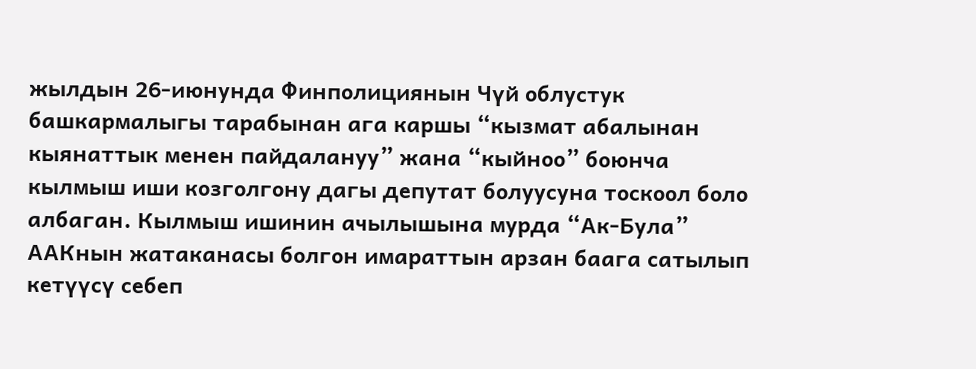жылдын 26-июнунда Финполициянын Чүй облустук башкармалыгы тарабынан ага каршы “кызмат абалынан кыянаттык менен пайдалануу” жана “кыйноо” боюнча кылмыш иши козголгону дагы депутат болуусуна тоскоол боло албаган. Кылмыш ишинин ачылышына мурда “Ак-Була” ААКнын жатаканасы болгон имараттын арзан баага сатылып кетүүсү себеп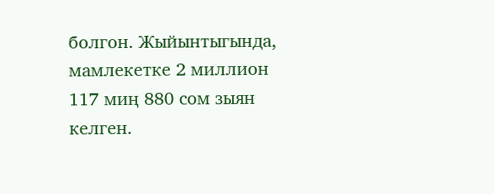болгон. Жыйынтыгында, мамлекетке 2 миллион 117 миң 880 сом зыян келген.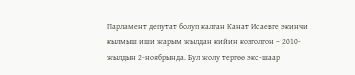Парламент депутат болуп калган Канат Исаевге экинчи кылмыш иши жарым жылдан кийин козголгон – 2010-жылдын 2-ноябрында. Бул жолу тергөө экс-шаар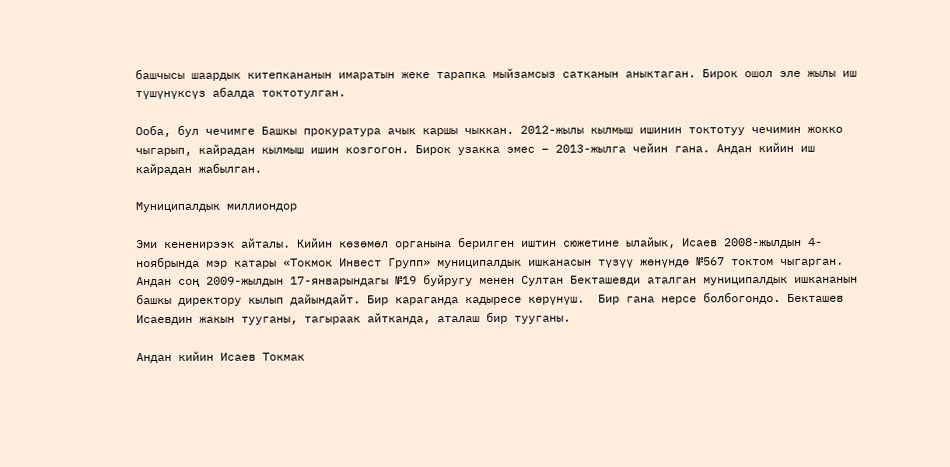башчысы шаардык китепкананын имаратын жеке тарапка мыйзамсыз сатканын аныктаган. Бирок ошол эле жылы иш түшүнүксүз абалда токтотулган.

Ооба, бул чечимге Башкы прокуратура ачык каршы чыккан. 2012-жылы кылмыш ишинин токтотуу чечимин жокко чыгарып, кайрадан кылмыш ишин козгогон. Бирок узакка эмес – 2013-жылга чейин гана. Андан кийин иш кайрадан жабылган.

Муниципалдык миллиондор

Эми кененирээк айталы. Кийин көзөмөл органына берилген иштин сюжетине ылайык, Исаев 2008-жылдын 4-ноябрында мэр катары «Токмок Инвест Групп» муниципалдык ишканасын түзүү жөнүндө №567 токтом чыгарган. Андан соң 2009-жылдын 17-январындагы №19 буйругу менен Султан Бекташевди аталган муниципалдык ишкананын башкы директору кылып дайындайт. Бир караганда кадыресе көрүнүш.  Бир гана нерсе болбогондо. Бекташев Исаевдин жакын тууганы, тагыраак айтканда, аталаш бир тууганы.

Андан кийин Исаев Токмак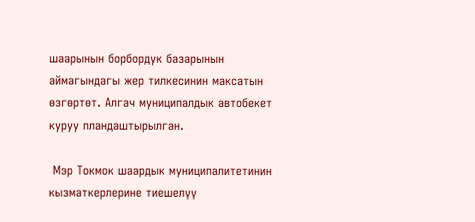шаарынын борбордук базарынын аймагындагы жер тилкесинин максатын өзгөртөт. Алгач муниципалдык автобекет куруу пландаштырылган.

 Мэр Токмок шаардык муниципалитетинин кызматкерлерине тиешелүү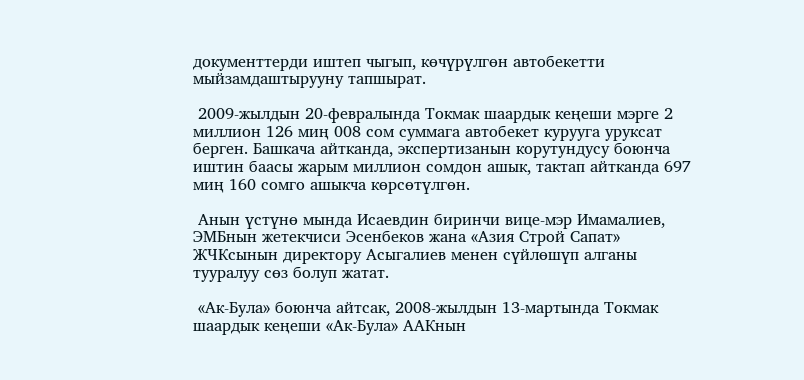документтерди иштеп чыгып, көчүрүлгөн автобекетти мыйзамдаштырууну тапшырат.

 2009-жылдын 20-февралында Токмак шаардык кеңеши мэрге 2 миллион 126 миң 008 сом суммага автобекет курууга уруксат берген. Башкача айтканда, экспертизанын корутундусу боюнча иштин баасы жарым миллион сомдон ашык, тактап айтканда 697 миң 160 сомго ашыкча көрсөтүлгөн.

 Анын үстүнө мында Исаевдин биринчи вице-мэр Имамалиев, ЭМБнын жетекчиси Эсенбеков жана «Азия Строй Сапат» ЖЧКсынын директору Асыгалиев менен сүйлөшүп алганы тууралуу сөз болуп жатат.

 «Ак-Була» боюнча айтсак, 2008-жылдын 13-мартында Токмак шаардык кеңеши «Ак-Була» ААКнын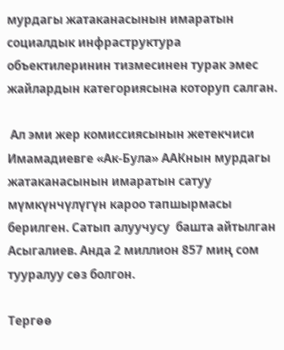мурдагы жатаканасынын имаратын социалдык инфраструктура объектилеринин тизмесинен турак эмес жайлардын категориясына которуп салган.

 Ал эми жер комиссиясынын жетекчиси Имамадиевге «Ак-Була» ААКнын мурдагы жатаканасынын имаратын сатуу мүмкүнчүлүгүн кароо тапшырмасы берилген. Сатып алуучусу  башта айтылган Асыгалиев. Анда 2 миллион 857 миң сом тууралуу сөз болгон.

Тергөө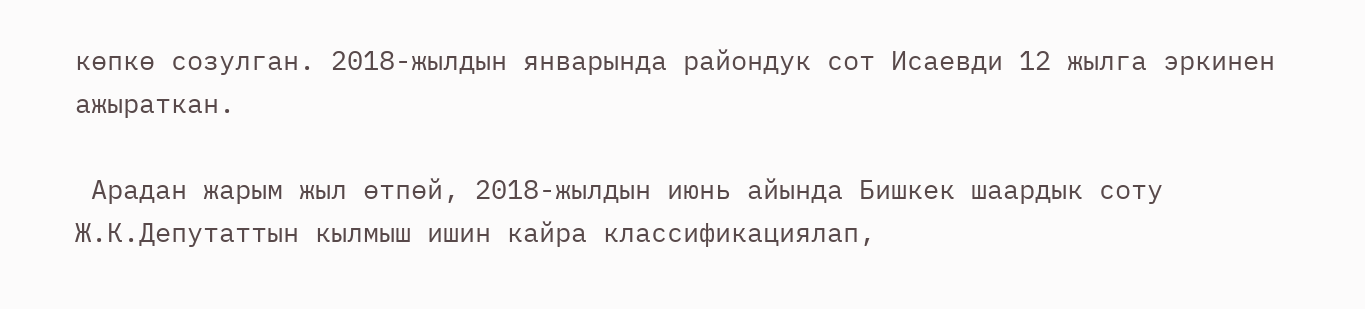көпкө созулган. 2018-жылдын январында райондук сот Исаевди 12 жылга эркинен ажыраткан.

 Арадан жарым жыл өтпөй, 2018-жылдын июнь айында Бишкек шаардык соту Ж.К.Депутаттын кылмыш ишин кайра классификациялап,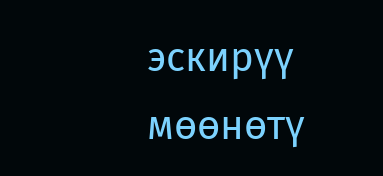эскирүү мөөнөтү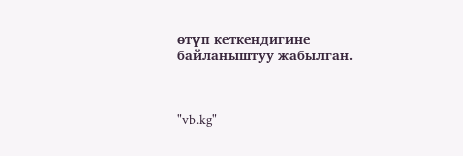өтүп кеткендигине байланыштуу жабылган.



"vb.kg"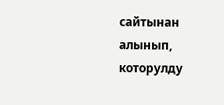сайтынан алынып, которулду